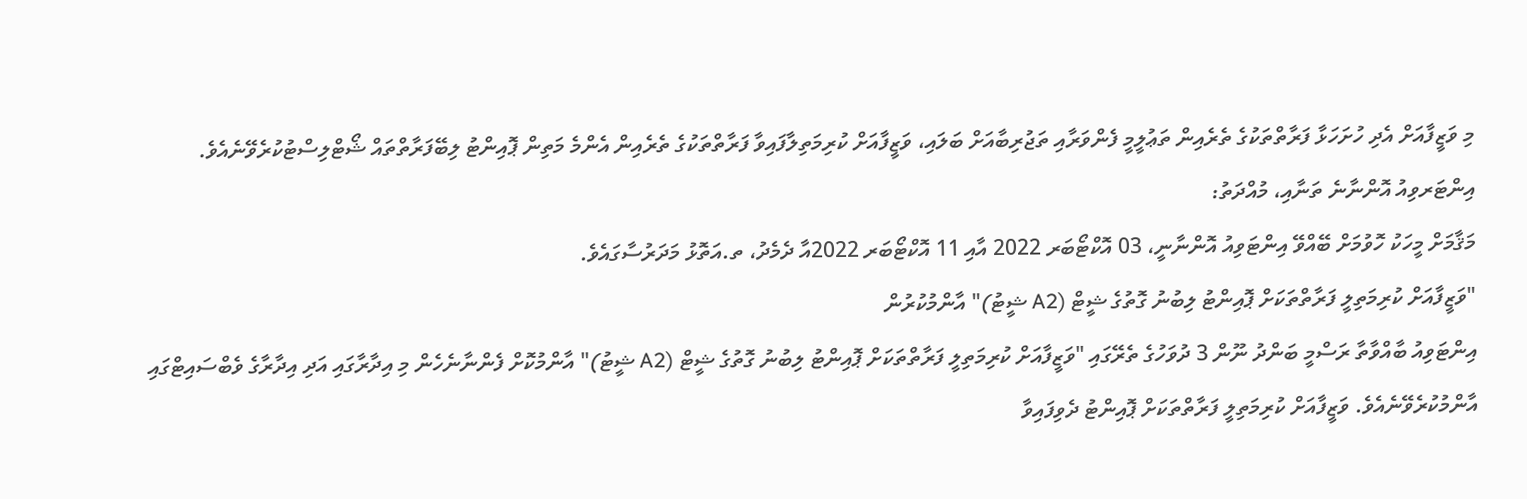މި ވަޒީފާއަށް އެދި ހުށަހަޅާ ފަރާތްތަކުގެ ތެރެއިން ތަޢުލީމީ ފެންވަރާއި ތަޖުރިބާއަށް ބަލައި، ވަޒީފާއަށް ކުރިމަތިލާފައިވާ ފަރާތްތަކުގެ ތެރެއިން އެންމެ މަތިން ޕޮއިންޓު ލިބޭފަރާތްތައް ޝޯޓްލިސްޓުކުރެވޭނެއެވެ.
އިންޓަރވިއު އޮންނާނެ ތަނާއި، މުއްދަތު:
މަޤާމަށް މީހަކު ހޮވުމަށް ބޭއްވޭ އިންޓަވިއު އޮންނާނީ، 03 އޮކްޓޯބަރ 2022 އާއި 11 އޮކްޓޯބަރ 2022އާ ދެމެދު، ތ.އަތޮޅު މަދަރުސާގައެވެ.
"ވަޒީފާއަށް ކުރިމަތިލީ ފަރާތްތަކަށް ޕޮއިންޓު ލިބުނު ގޮތުގެ ޝީޓް (A2 ޝީޓު)" އާންމުކުރުން
އިންޓަވިއު ބާއްވާތާ ރަސްމީ ބަންދު ނޫން 3 ދުވަހުގެ ތެރޭގައި "ވަޒީފާއަށް ކުރިމަތިލީ ފަރާތްތަކަށް ޕޮއިންޓު ލިބުނު ގޮތުގެ ޝީޓް (A2 ޝީޓު)" އާންމުކޮށް ފެންނާނެހެން މި އިދާރާގައި އަދި އިދާރާގެ ވެބްސައިޓްގައި އާންމުކުރެވޭނެއެވެ. ވަޒީފާއަށް ކުރިމަތިލީ ފަރާތްތަކަށް ޕޮއިންޓު ދެވިފައިވާ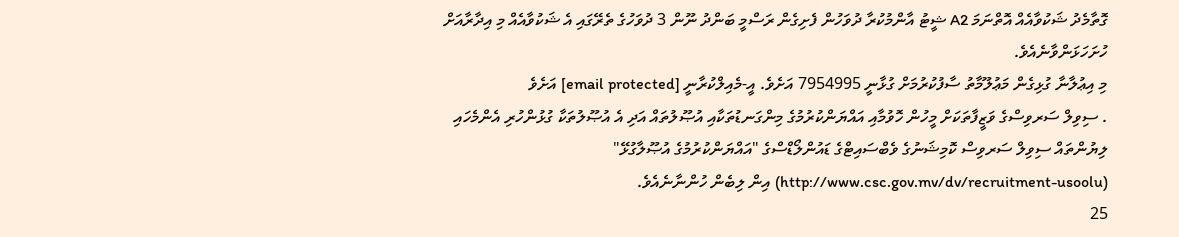ގޮތާމެދު ޝަކުވާއެއް އޮތްނަމަ A2 ޝީޓު އާންމުކުރާ ދުވަހުން ފެށިގެން ރަސްމީ ބަންދު ނޫން 3 ދުވަހުގެ ތެރޭގައި އެ ޝަކުވާއެއް މި އިދާރާއަށް ހުށަހަޅަންވާނެއެވެ.
މި އިޢުލާނާ ގުޅިގެން މަޢުލޫމާތު ސާފުކުރުމަށް ގުޅާނީ 7954995 އަށެވެ. އީ-މެއިލްކުރާނީ [email protected] އަށެވެ
. ސިވިލް ސަރވިސްގެ ވަޒީފާތަކަށް މީހުން ހޮވުމާއި އައްޔަންކުރުމުގެ މިންގަނޑުތަކާއި އުޞޫލުތައް އަދި އެ އުޞޫލުތަކާ ގުޅުންހުރި އެންމެހައި ލިޔުންތައް ސިވިލް ސަރވިސް ކޮމިޝަނުގެ ވެބްސައިޓްގެ ޑައުންލޯޑްސްގެ "އައްޔަންކުރުމުގެ އުޞޫލާގުޅޭ" (http://www.csc.gov.mv/dv/recruitment-usoolu) އިން ލިބެން ހުންނާނެއެވެ.
25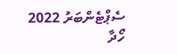ސެޕްޓެންބަރު 2022
ހޯދާ